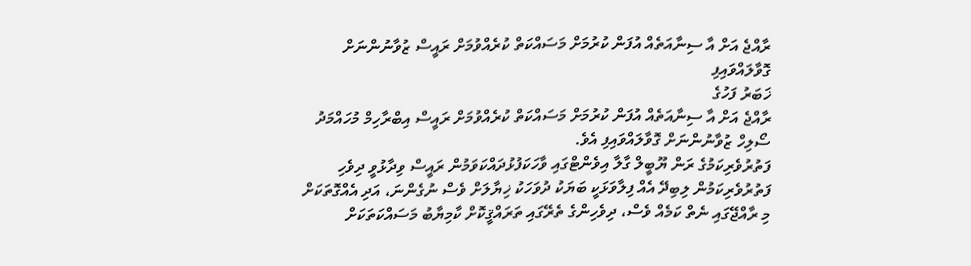ރާއްޖެ އަށް އާ ސިނާއަތެއް އުފަން ކުރުމަށް މަސައްކަތް ކުރެއްވުމަށް ރައީސް ޒުވާނުންނަށް ގޮވާލައްވައިފި
ޚަބަރު ފަހުގެ
ރާއްޖެ އަށް އާ ސިނާއަތެއް އުފަން ކުރުމަށް މަސައްކަތް ކުރެއްވުމަށް ރައީސް އިބްރާހިމް މުހައްމަދު ސޯލިހް ޒުވާނުންނަށް ގޮވާލައްވައިފި އެވެ.
ފަތުރުވެރިކަމުގެ ރަން ޔޫބީލް ގާލާ އިވެންޓްގައި ވާހަކަފުޅުދައްކަވަމުން ރައީސް ވިދާޅުވީ ދިވެހި ފަތުރުވެރިކަމުން ލިބިދޭ އެއް ފިލާވަޅަކީ ބަޔަކު ދުވަހަކު ޚިޔާލަށް ވެސް ނުގެންނަ، އަދި އެއްގޮތަކަށް މި ރާއްޖޭގައި ނެތް ކަމެއް ވެސް، ދިވެހިންގެ ތެރޭގައި ތަރައްޤީކޮށް ކާމިޔާބު މަސައްކަތަކަށް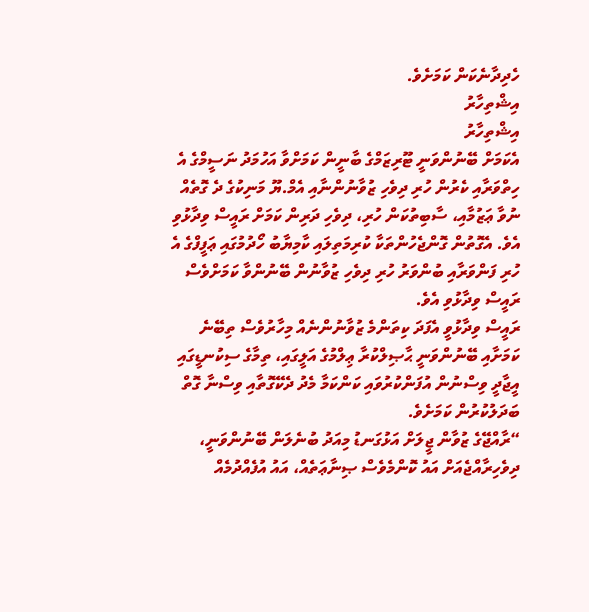ހެދިދާނެކަން ކަމަށެވެ.
އިޝްތިހާރު
އިޝްތިހާރު
އެކަމަށް ބޭނުންވަނީ ޓޫރިޒަމްގެ ބާނީން ކަމަށްވާ އަހުމަދު ނަސީމްގެ އެ ހިތްވަރާއި ކެރުން ހުރި ދިވެހި ޒުވާނުންނާއި އެމް.ޔޫ މަނިކުގެ ދެ ގޮތެއް ނުވާ ޢަޒުމާއި، ސާބިތުކަން ހުރި، ދިވެހި ދަރިން ކަމަށް ރައީސް ވިދާޅުވި އެވެ. އެގޮތުން ގޮންޖެހުންތަކާ ކުރިމަތިލައި ކާމިޔާބު ހޯދުމުގައި ޢަފީފްގެ އެ ހުރި ފަންވަރާއި ބުންވަރު ހުރި ދިވެހި ޒުވާނުން ބޭނުންވާ ކަމަށްވެސް ރައީސް ވިދާޅުވި އެވެ.
ރައީސް ވިދާޅުވީ އެފަދަ ކިތަންމެ ޒުވާނުންނެއް މިހާރުވެސް ތިބޭނެ ކަމަށާއި ބޭނުންވަނީ ޙާޞިލްކުރާ ޢިލްމުގެ އަލީގައި، ތިމާގެ ސިކުނޑީގައި އީޖާދީ ވިސްނުން އުފަންކުރުވައި ކަންކަމާ މެދު ދެކޭގޮތާއި ވިސްނާ ގޮތް ބަދަލުކުރުން ކަމަށެވެ.
“ރާއްޖޭގެ ޒުވާން ޖީލަށް އަޅުގަނޑު މިއަދު ބުނެލަން ބޭނުންވަނީ، ދިވެހިރާއްޖެއަށް އައު ކޮންމެވެސް ޞިނާޢަތެއް، އައު އުފެއްދުމެއް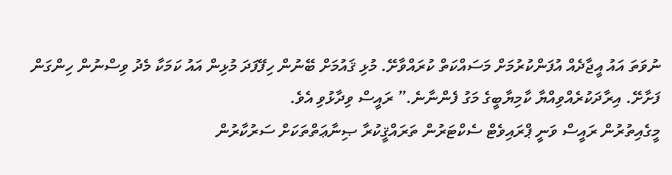ނުވަތަ އައު އީޖާދެއް އުފަންކުރުމަށް މަސައްކަތް ކުރައްވާށޭ. މުޅި ޤައުމަށް ބޭނުން ހިފޭފަދަ މުޅިން އައު ކަމަކާ މެދު ވިސްނުން ހިންގަން ފަށާށޭ. އިރާދަކުރެއްވިއްޔާ ކާމިޔާބީގެ މަގު ފެންނާނެ.” ރައީސް ވިދާޅުވި އެވެ.
މީގެއިތުރުން ރައީސް ވަނީ ޕްރައިވެޓް ސެކްޓަރުން ތަރައްޤީކުރާ ޞިނާޢަތްތަކަށް ސަރުކާރުން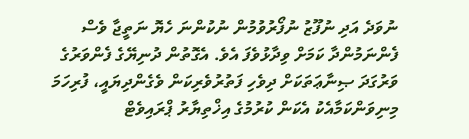ނުވަދެ އަދި ނުފޫޒު ނުފޯރުވުމުން ނުކުންނަ ހެޔޮ ނަތީޖާ ވެސް ފެންނަމުންދާ ކަމަށް ވިދާޅުވެފަ އެވެ. އެގޮތުން ދުނިޔޭގެ ފެންވަރުގެ ވަރުގަދަ ޞިނާޢަތަކަށް ދިވެހި ފަތުރުވެރިކަން ވެގެންދިޔައީ، ފުރިހަމަ މިނިވަންކަމާއެކު އެކަން ކުރުމުގެ އިޚްތިޔާރު ޕްރައިވެޓް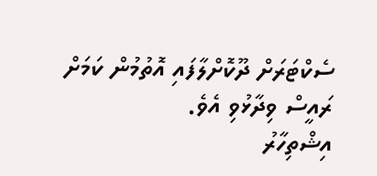ސެކްޓަރަށް ދޫކޮށްލާފައި އޮތުމުން ކަމަށް ރައީސް ވިދާޅުވި އެވެ.
އިޝްތިހާރު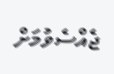ޖެއްސެވުމަށް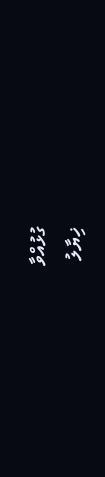ގުޅުއްވާ
ޚިޔާލު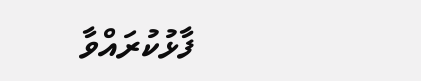ފާޅުކުރައްވާ